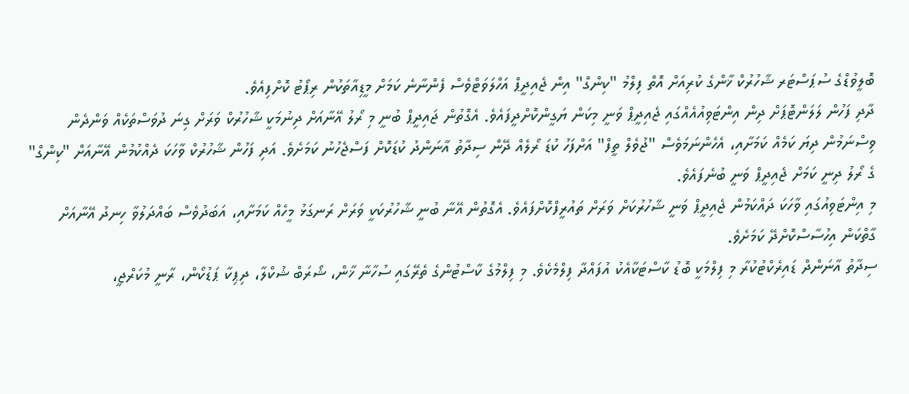ބޮލީވުޑްގެ ސުޕަސްޓަރ ޝާހުރުކް ޚާންގެ ކުރިއަށް އޮތް ފިލްމު "ކިންގް" އިން ޖެއިދީޕް އަހްލަވަޓްވެސް ފެންނާނެ ކަމަށް މީޑިއާތަކުން ރިޕޯޓު ކޮށްފިއެވެ.
ދާދި ފަހުން ލަލަންޓޮޕަށް ދިން އިންޓަވިއުއެއްގައި ޖެއިދީޕް ވަނީ މިކަން ޔަގީންކޮށްދީފައެވެ. އެގޮތުން ޖައިދީޕް ބުނީ މި ރޯލު އޭނާއަށް ދިނުމަކީ ޝާހުރުކް ވަރަށް ގިނަ ދުވަސްތަކެއް ވަންދެން ވިސްނަމުން ދިޔަ ކަމެއް ކަމަށާއި، އެހެންނަމަވެސް "ޖުވެލް ތީފް" އަށްފަހު ކުޑަ ރޯލެއް ދޭން ސިދާތު އާނަންދު ކުޑަކޮށް ފަސްޖެހުނު ކަމަށެވެ. އަދި ފަހުން ޝާހުރުކް ވާހަކަ ދެއްކުމުން އޭނާއަށް "ކިންގް" ގެ ރޯލު ދިނީ ކަމަށް ޖެއިދީޕް ވަނީ ބުނެފައެވެ.
މި އިންޓަވިއުގައި ވާހަކަ ދައްކަމުން ޖެއިދީޕް ވަނީ ޝާހުރުކަށް ވަރަށް ތައުރީފްކޮށްފައެވެ. އެގޮތުން އޭނާ ބުނީ ޝާހުރުކަކީ ވަރަށް ރަނގަޅު މީހެއް ކަމަށާއި، އަބަދުވެސް ބައްދަލުވާ ހިނދު އޭނާއަށް ގާތްކަން އިހުސާސްކޮށްދޭ ކަމަށެވެ.
ސިދާތު އާނަންދް ޑައިރެކްޓުކުރާ މި ފިލްމަކީ ބޮޑު ކާސްޓަކާއެކު އުފައްދާ ފިލްމެކެވެ. މި ފިލްމުގެ ކާސްޓުންގެ ތެރޭގައި ސުހާނާ ޚާން، ޝޯރަބް ޝުކްލާ، ދިޕިކާ ޕަޑުކޯން، ރާނީ މުކަރްޖީ،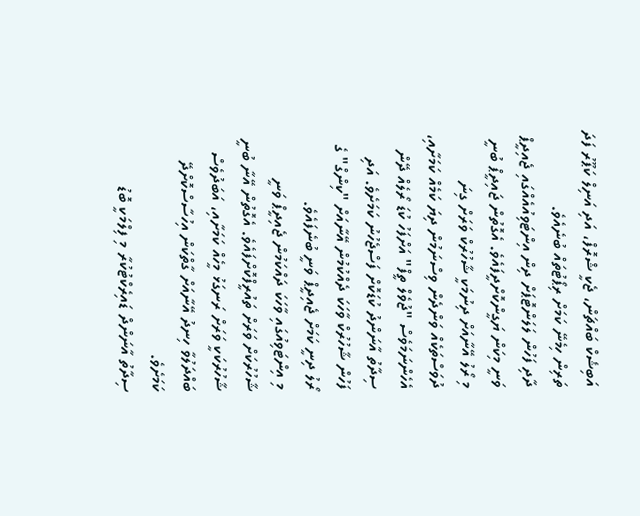އަބިޝެކް ބައްޗަން، ޖެކީ ޝްރޮފް، އަދި އަނިލް ކަޕޫރު ފަދަ ތަރިން ހިމެނޭ ކަމަށް ރިޕޯޓުތައް ބުނެއެވެ.
ދާދި ފަހުން ލަލަންޓޮޕަށް ދިން އިންޓަވިއުއެއްގައި ޖެއިދީޕް ވަނީ މިކަން ޔަގީންކޮށްދީފައެވެ. އެގޮތުން ޖައިދީޕް ބުނީ މި ރޯލު އޭނާއަށް ދިނުމަކީ ޝާހުރުކް ވަރަށް ގިނަ ދުވަސްތަކެއް ވަންދެން ވިސްނަމުން ދިޔަ ކަމެއް ކަމަށާއި، އެހެންނަމަވެސް "ޖުވެލް ތީފް" އަށްފަހު ކުޑަ ރޯލެއް ދޭން ސިދާތު އާނަންދު ކުޑަކޮށް ފަސްޖެހުނު ކަމަށެވެ. އަދި ފަހުން ޝާހުރުކް ވާހަކަ ދެއްކުމުން އޭނާއަށް "ކިންގް" ގެ ރޯލު ދިނީ ކަމަށް ޖެއިދީޕް ވަނީ ބުނެފައެވެ.
މި އިންޓަވިއުގައި ވާހަކަ ދައްކަމުން ޖެއިދީޕް ވަނީ ޝާހުރުކަށް ވަރަށް ތައުރީފްކޮށްފައެވެ. އެގޮތުން އޭނާ ބުނީ ޝާހުރުކަކީ ވަރަށް ރަނގަޅު މީހެއް ކަމަށާއި، އަބަދުވެސް ބައްދަލުވާ ހިނދު އޭނާއަށް ގާތްކަން އިހުސާސްކޮށްދޭ ކަމަށެވެ.
ސިދާތު އާނަންދް ޑައިރެކްޓުކުރާ މި ފިލްމަކީ ބޮޑު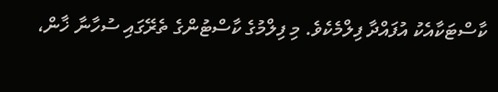ކާސްޓަކާއެކު އުފައްދާ ފިލްމެކެވެ. މި ފިލްމުގެ ކާސްޓުންގެ ތެރޭގައި ސުހާނާ ޚާން،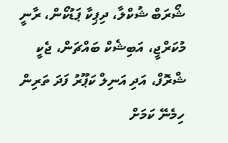ޝޯރަބް ޝުކްލާ، ދިޕިކާ ޕަޑުކޯން، ރާނީ މުކަރްޖީ، އަބިޝެކް ބައްޗަން، ޖެކީ ޝްރޮފް، އަދި އަނިލް ކަޕޫރު ފަދަ ތަރިން ހިމެނޭ ކަމަށް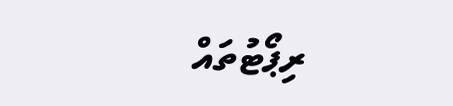ރިޕޯޓުތައް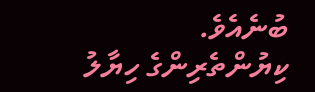ބުނެއެވެ.
ކިޔުންތެރިންގެ ހިޔާލު